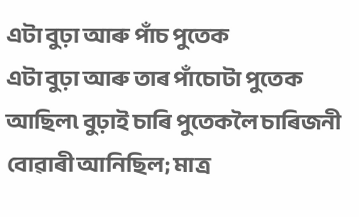এটা বুঢ়া আৰু পাঁচ পুতেক
এটা বুঢ়া আৰু তাৰ পাঁচোটা পুতেক আছিল৷ বুঢ়াই চাৰি পুতেকলৈ চাৰিজনী বোৱাৰী আনিছিল; মাত্ৰ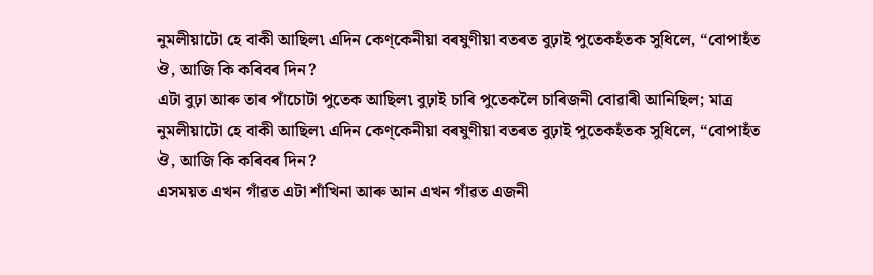নুমলীয়াটো হে বাকী আছিল৷ এদিন কেণ্কেনীয়া বৰষুণীয়া বতৰত বুঢ়াই পুতেকহঁতক সুধিলে, “বোপাহঁত ঔ, আজি কি কৰিবৰ দিন?
এটা বুঢ়া আৰু তাৰ পাঁচোটা পুতেক আছিল৷ বুঢ়াই চাৰি পুতেকলৈ চাৰিজনী বোৱাৰী আনিছিল; মাত্ৰ নুমলীয়াটো হে বাকী আছিল৷ এদিন কেণ্কেনীয়া বৰষুণীয়া বতৰত বুঢ়াই পুতেকহঁতক সুধিলে, “বোপাহঁত ঔ, আজি কি কৰিবৰ দিন?
এসময়ত এখন গাঁৱত এটা শাঁখিনা আৰু আন এখন গাঁৱত এজনী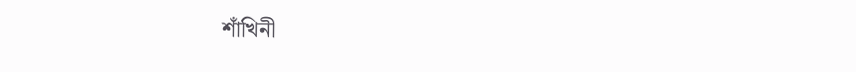শাঁখিনী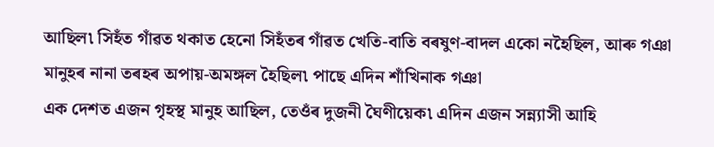আছিল৷ সিহঁত গাঁৱত থকাত হেনো সিহঁতৰ গাঁৱত খেতি-বাতি বৰষুণ-বাদল একো নহৈছিল, আৰু গঞা মানুহৰ নানা তৰহৰ অপায়-অমঙ্গল হৈছিল৷ পাছে এদিন শাঁখিনাক গঞা
এক দেশত এজন গৃহস্থ মানুহ আছিল, তেওঁৰ দুজনী ঘৈণীয়েক৷ এদিন এজন সন্ন্যাসী আহি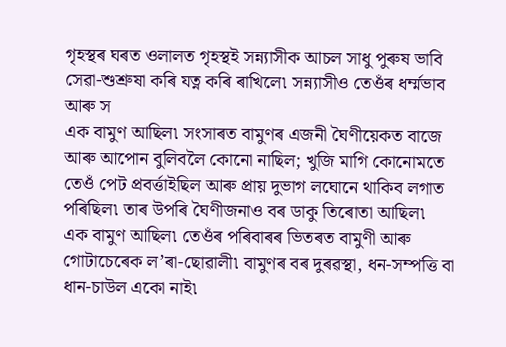গৃহস্থৰ ঘৰত ওলালত গৃহস্থই সন্ন্যাসীক আচল সাধু পুৰুষ ভাবি সেৱা-শুশ্ৰুষা কৰি যত্ন কৰি ৰাখিলে৷ সন্ন্যাসীও তেওঁৰ ধৰ্ম্মভাব আৰু স
এক বামুণ আছিল৷ সংসাৰত বামুণৰ এজনী ঘৈণীয়েকত বাজে আৰু আপোন বুলিবলৈ কোনো নাছিল; খুজি মাগি কোনোমতে তেওঁ পেট প্ৰবৰ্ত্তাইছিল আৰু প্ৰায় দুভাগ লঘোনে থাকিব লগাত পৰিছিল৷ তাৰ উপৰি ঘৈণীজনাও বৰ ডাকু তিৰোতা আছিল৷
এক বামুণ আছিল৷ তেওঁৰ পৰিবাৰৰ ভিতৰত বামুণী আৰু গোটাচেৰেক ল’ৰা-ছোৱালী৷ বামুণৰ বৰ দুৰৱস্থা, ধন-সম্পত্তি বা ধান-চাউল একো নাই৷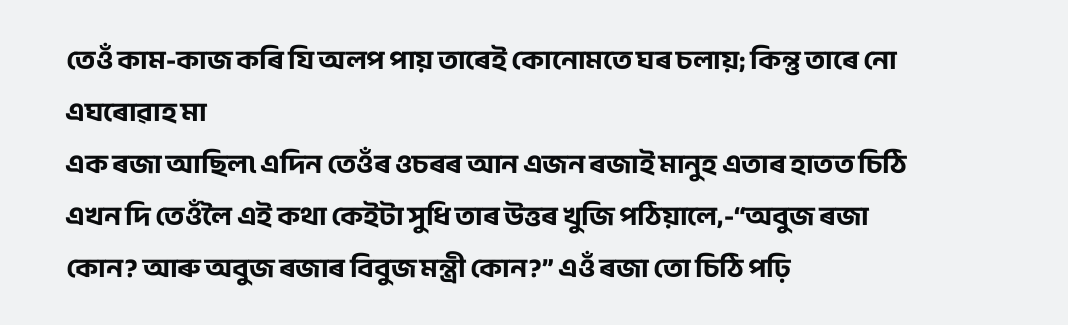তেওঁ কাম-কাজ কৰি যি অলপ পায় তাৰেই কোনোমতে ঘৰ চলায়; কিন্তু তাৰে নো এঘৰোৱাহ মা
এক ৰজা আছিল৷ এদিন তেওঁৰ ওচৰৰ আন এজন ৰজাই মানুহ এতাৰ হাতত চিঠি এখন দি তেওঁলৈ এই কথা কেইটা সুধি তাৰ উত্তৰ খুজি পঠিয়ালে,-“অবুজ ৰজা কোন? আৰু অবুজ ৰজাৰ বিবুজ মন্ত্ৰী কোন?” এওঁ ৰজা তো চিঠি পঢ়ি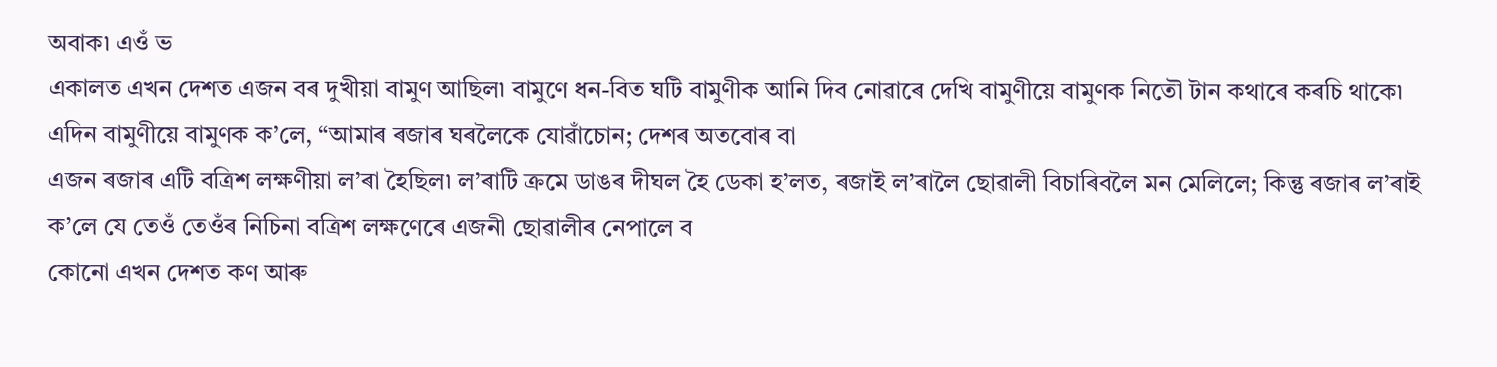অবাক৷ এওঁ ভ
একালত এখন দেশত এজন বৰ দুখীয়া বামুণ আছিল৷ বামুণে ধন-বিত ঘটি বামুণীক আনি দিব নোৱাৰে দেখি বামুণীয়ে বামুণক নিতৌ টান কথাৰে কৰচি থাকে৷ এদিন বামুণীয়ে বামুণক ক’লে, “আমাৰ ৰজাৰ ঘৰলৈকে যোৱাঁচোন; দেশৰ অতবোৰ বা
এজন ৰজাৰ এটি বত্ৰিশ লক্ষণীয়া ল’ৰা হৈছিল৷ ল’ৰাটি ক্ৰমে ডাঙৰ দীঘল হৈ ডেকা হ’লত, ৰজাই ল’ৰালৈ ছোৱালী বিচাৰিবলৈ মন মেলিলে; কিন্তু ৰজাৰ ল’ৰাই ক’লে যে তেওঁ তেওঁৰ নিচিনা বত্ৰিশ লক্ষণেৰে এজনী ছোৱালীৰ নেপালে ব
কোনো এখন দেশত কণ আৰু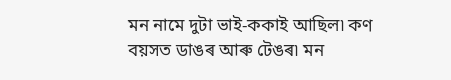মন নামে দুটা ভাই-ককাই আছিল৷ কণ বয়সত ডাঙৰ আৰু টেঙৰ৷ মন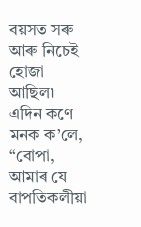বয়সত সৰু আৰু নিচেই হোজা আছিল৷ এদিন কণে মনক ক’লে, “বোপা, আমাৰ যে বাপতিকলীয়া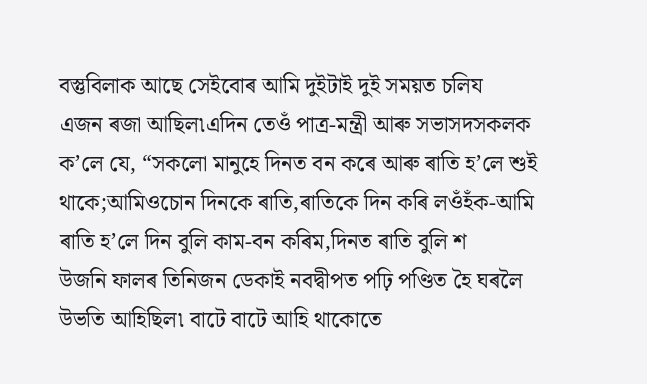বস্তুবিলাক আছে সেইবোৰ আমি দুইটাই দুই সময়ত চলিয
এজন ৰজা আছিল৷এদিন তেওঁ পাত্ৰ-মন্ত্ৰী আৰু সভাসদসকলক ক’লে যে, “সকলো মানুহে দিনত বন কৰে আৰু ৰাতি হ’লে শুই থাকে;আমিওচোন দিনকে ৰাতি,ৰাতিকে দিন কৰি লওঁহঁক-আমি ৰাতি হ’লে দিন বুলি কাম-বন কৰিম,দিনত ৰাতি বুলি শ
উজনি ফালৰ তিনিজন ডেকাই নবদ্বীপত পঢ়ি পণ্ডিত হৈ ঘৰলৈ উভতি আহিছিল৷ বাটে বাটে আহি থাকোতে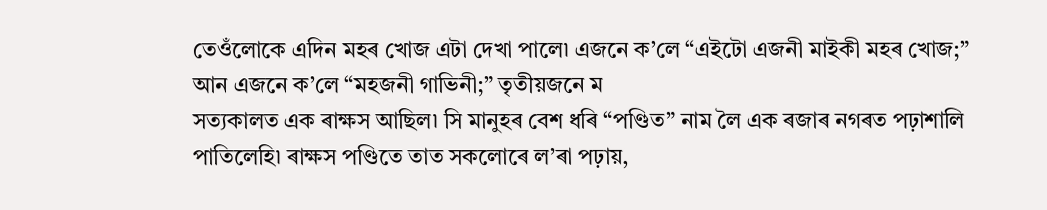তেওঁলোকে এদিন মহৰ খোজ এটা দেখা পালে৷ এজনে ক’লে “এইটো এজনী মাইকী মহৰ খোজ;” আন এজনে ক’লে “মহজনী গাভিনী;” তৃতীয়জনে ম
সত্যকালত এক ৰাক্ষস আছিল৷ সি মানুহৰ বেশ ধৰি “পণ্ডিত” নাম লৈ এক ৰজাৰ নগৰত পঢ়াশালি পাতিলেহি৷ ৰাক্ষস পণ্ডিতে তাত সকলোৰে ল’ৰা পঢ়ায়,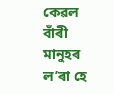কেৱল বাঁৰী মানুহৰ ল’ৰা হে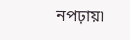নপঢ়ায়৷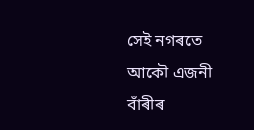সেই নগৰতে আকৌ এজনী বাঁৰীৰ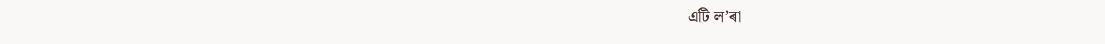এটি ল’ৰা